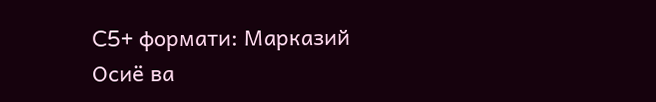C5+ формати: Марказий Осиё ва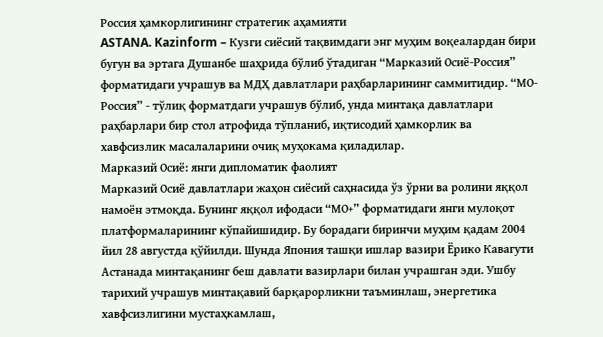Россия ҳамкорлигининг стратегик аҳамияти
ASTANA. Kazinform – Кузги сиёсий тақвимдаги энг муҳим воқеалардан бири бугун ва эртага Душанбе шаҳрида бўлиб ўтадиган “Марказий Осиё-Россия” форматидаги учрашув ва МДҲ давлатлари раҳбарларининг саммитидир. “МО-Россия” - тўлиқ форматдаги учрашув бўлиб, унда минтақа давлатлари раҳбарлари бир стол атрофида тўпланиб, иқтисодий ҳамкорлик ва хавфсизлик масалаларини очиқ муҳокама қиладилар.
Марказий Осиё: янги дипломатик фаолият
Марказий Осиё давлатлари жаҳон сиёсий саҳнасида ўз ўрни ва ролини яққол намоён этмоқда. Бунинг яққол ифодаси “МО+” форматидаги янги мулоқот платформаларининг кўпайишидир. Бу борадаги биринчи муҳим қадам 2004 йил 28 августда қўйилди. Шунда Япония ташқи ишлар вазири Ёрико Кавагути Астанада минтақанинг беш давлати вазирлари билан учрашган эди. Ушбу тарихий учрашув минтақавий барқарорликни таъминлаш, энергетика хавфсизлигини мустаҳкамлаш,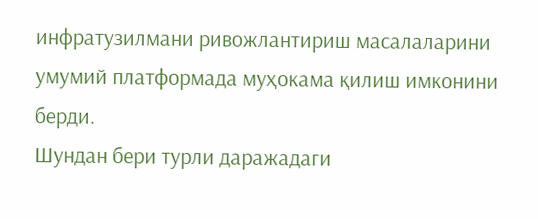инфратузилмани ривожлантириш масалаларини умумий платформада муҳокама қилиш имконини берди.
Шундан бери турли даражадаги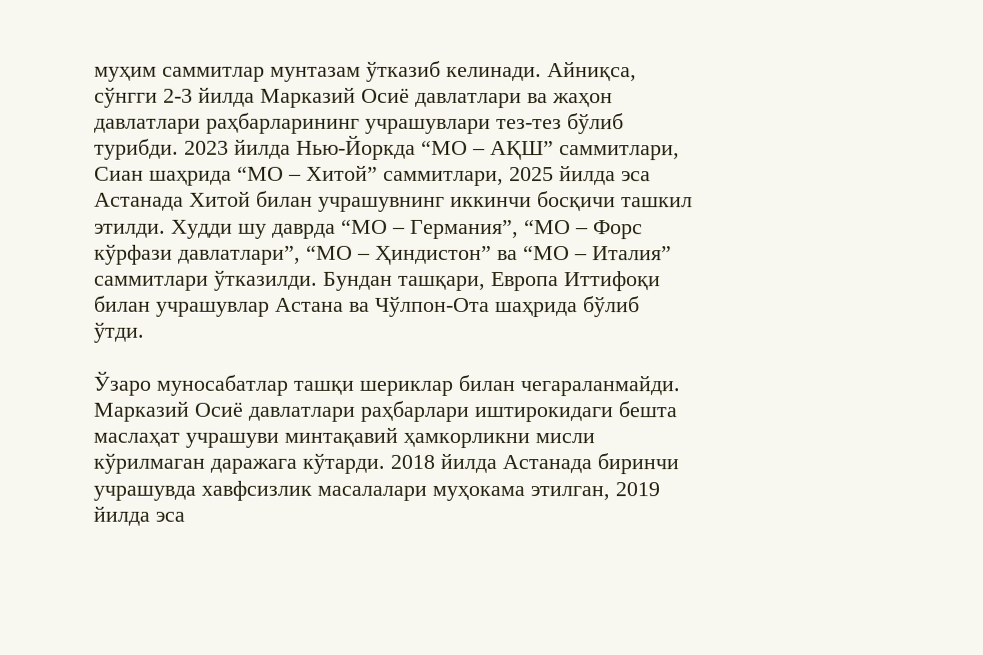муҳим саммитлар мунтазам ўтказиб келинади. Айниқса, сўнгги 2-3 йилда Марказий Осиё давлатлари ва жаҳон давлатлари раҳбарларининг учрашувлари тез-тез бўлиб турибди. 2023 йилда Нью-Йоркда “МО – АҚШ” саммитлари, Сиан шаҳрида “МО – Хитой” саммитлари, 2025 йилда эса Астанада Хитой билан учрашувнинг иккинчи босқичи ташкил этилди. Худди шу даврда “МО – Германия”, “МО – Форс кўрфази давлатлари”, “МО – Ҳиндистон” ва “МО – Италия” саммитлари ўтказилди. Бундан ташқари, Европа Иттифоқи билан учрашувлар Астана ва Чўлпон-Ота шаҳрида бўлиб ўтди.

Ўзаро муносабатлар ташқи шериклар билан чегараланмайди. Марказий Осиё давлатлари раҳбарлари иштирокидаги бешта маслаҳат учрашуви минтақавий ҳамкорликни мисли кўрилмаган даражага кўтарди. 2018 йилда Астанада биринчи учрашувда хавфсизлик масалалари муҳокама этилган, 2019 йилда эса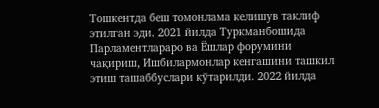Тошкентда беш томонлама келишув таклиф этилган эди. 2021 йилда Туркманбошида Парламентлараро ва Ёшлар форумини чақириш, Ишбилармонлар кенгашини ташкил этиш ташаббуслари кўтарилди. 2022 йилда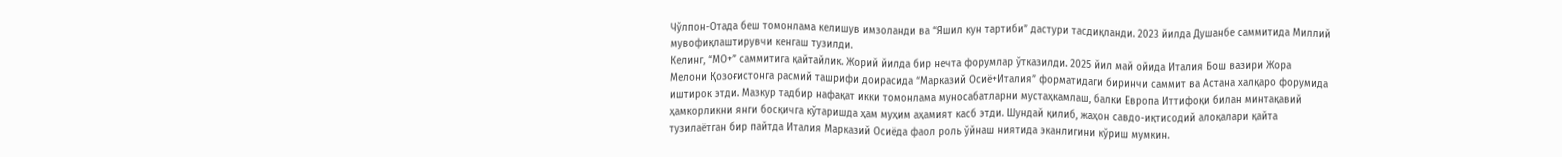Чўлпон-Отада беш томонлама келишув имзоланди ва “Яшил кун тартиби” дастури тасдиқланди. 2023 йилда Душанбе саммитида Миллий мувофиқлаштирувчи кенгаш тузилди.
Келинг, “МО+” саммитига қайтайлик. Жорий йилда бир нечта форумлар ўтказилди. 2025 йил май ойида Италия Бош вазири Жора Мелони Қозоғистонга расмий ташрифи доирасида “Марказий Осиё+Италия” форматидаги биринчи саммит ва Астана халқаро форумида иштирок этди. Мазкур тадбир нафақат икки томонлама муносабатларни мустаҳкамлаш, балки Европа Иттифоқи билан минтақавий ҳамкорликни янги босқичга кўтаришда ҳам муҳим аҳамият касб этди. Шундай қилиб, жаҳон савдо-иқтисодий алоқалари қайта тузилаётган бир пайтда Италия Марказий Осиёда фаол роль ўйнаш ниятида эканлигини кўриш мумкин.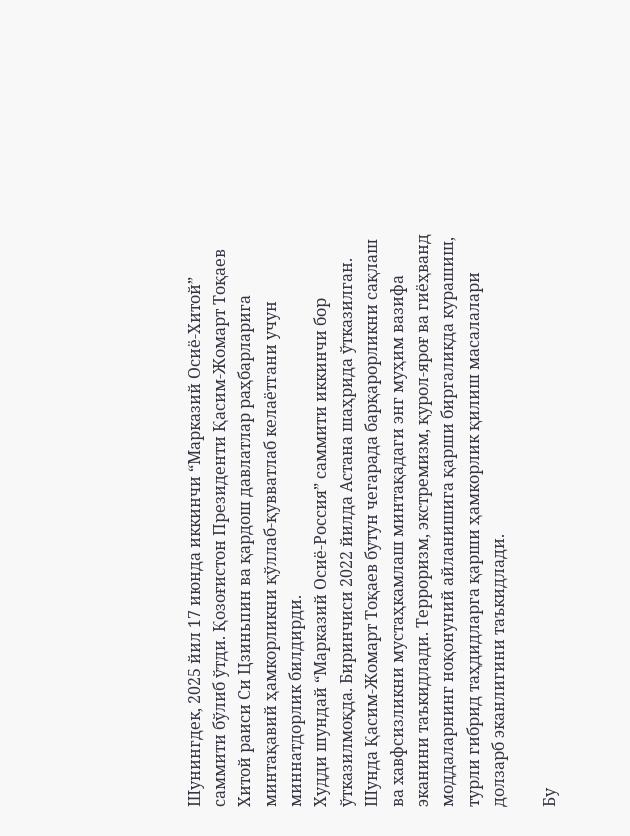Шунингдек, 2025 йил 17 июнда иккинчи “Марказий Осиё-Хитой” саммити бўлиб ўтди. Қозоғистон Президенти Қасим-Жомарт Тоқаев Хитой раиси Си Цзиньпин ва қардош давлатлар раҳбарларига минтақавий ҳамкорликни қўллаб-қувватлаб келаётгани учун миннатдорлик билдирди.
Худди шундай “Марказий Осиё-Россия” саммити иккинчи бор ўтказилмоқда. Биринчиси 2022 йилда Астана шаҳрида ўтказилган. Шунда Қасим-Жомарт Тоқаев бутун чегарада барқарорликни сақлаш ва хавфсизликни мустаҳкамлаш минтақадаги энг муҳим вазифа эканини таъкидлади. Терроризм, экстремизм, қурол-яроғ ва гиёҳванд моддаларнинг ноқонуний айланишига қарши биргаликда курашиш, турли гибрид таҳдидларга қарши ҳамкорлик қилиш масалалари долзарб эканлигини таъкидлади.

Бу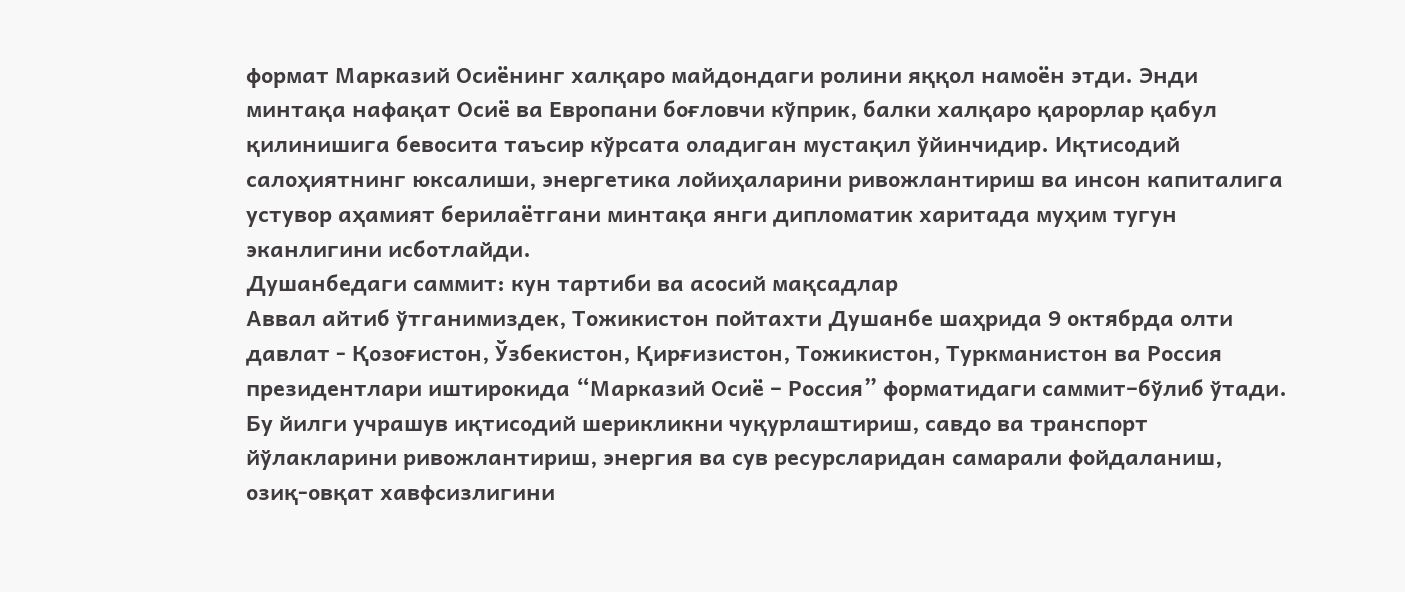формат Марказий Осиёнинг халқаро майдондаги ролини яққол намоён этди. Энди минтақа нафақат Осиё ва Европани боғловчи кўприк, балки халқаро қарорлар қабул қилинишига бевосита таъсир кўрсата оладиган мустақил ўйинчидир. Иқтисодий салоҳиятнинг юксалиши, энергетика лойиҳаларини ривожлантириш ва инсон капиталига устувор аҳамият берилаётгани минтақа янги дипломатик харитада муҳим тугун эканлигини исботлайди.
Душанбедаги саммит: кун тартиби ва асосий мақсадлар
Аввал айтиб ўтганимиздек, Тожикистон пойтахти Душанбе шаҳрида 9 октябрда олти давлат - Қозоғистон, Ўзбекистон, Қирғизистон, Тожикистон, Туркманистон ва Россия президентлари иштирокида “Марказий Осиё – Россия” форматидаги саммит–бўлиб ўтади. Бу йилги учрашув иқтисодий шерикликни чуқурлаштириш, савдо ва транспорт йўлакларини ривожлантириш, энергия ва сув ресурсларидан самарали фойдаланиш, озиқ-овқат хавфсизлигини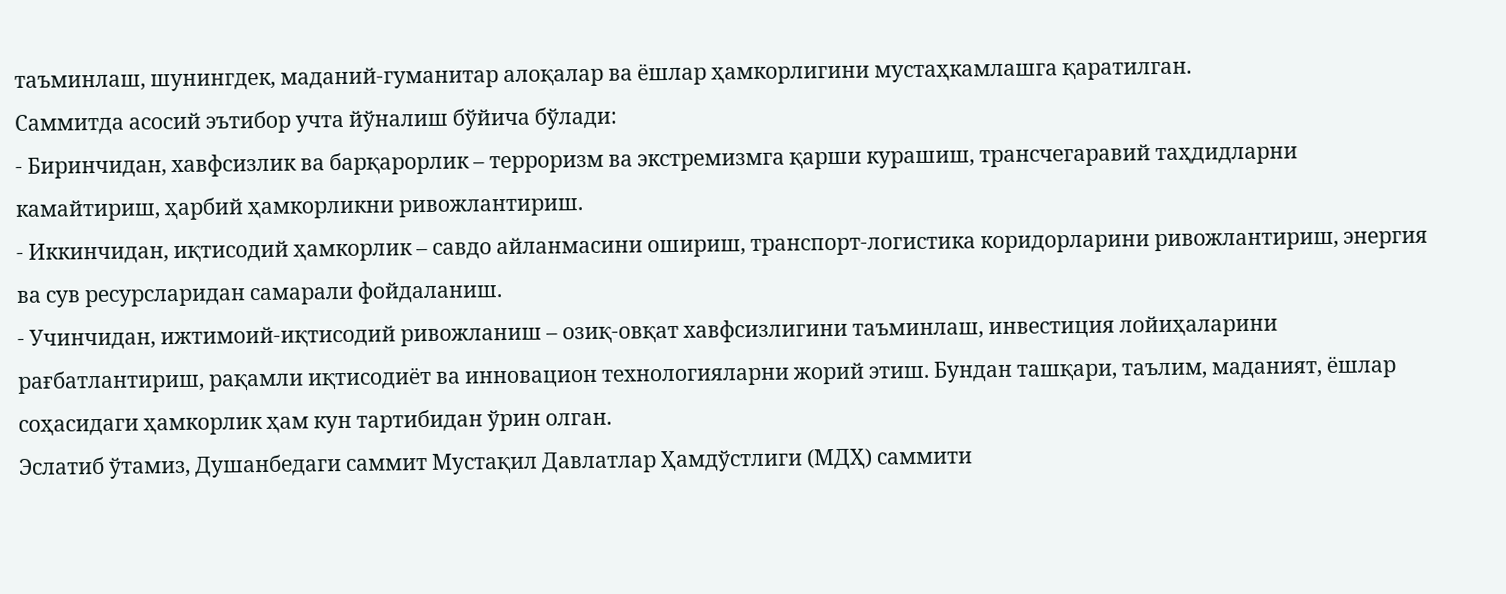таъминлаш, шунингдек, маданий-гуманитар алоқалар ва ёшлар ҳамкорлигини мустаҳкамлашга қаратилган.
Саммитда асосий эътибор учта йўналиш бўйича бўлади:
- Биринчидан, хавфсизлик ва барқарорлик – терроризм ва экстремизмга қарши курашиш, трансчегаравий таҳдидларни камайтириш, ҳарбий ҳамкорликни ривожлантириш.
- Иккинчидан, иқтисодий ҳамкорлик – савдо айланмасини ошириш, транспорт-логистика коридорларини ривожлантириш, энергия ва сув ресурсларидан самарали фойдаланиш.
- Учинчидан, ижтимоий-иқтисодий ривожланиш – озиқ-овқат хавфсизлигини таъминлаш, инвестиция лойиҳаларини рағбатлантириш, рақамли иқтисодиёт ва инновацион технологияларни жорий этиш. Бундан ташқари, таълим, маданият, ёшлар соҳасидаги ҳамкорлик ҳам кун тартибидан ўрин олган.
Эслатиб ўтамиз, Душанбедаги саммит Мустақил Давлатлар Ҳамдўстлиги (МДҲ) саммити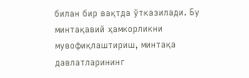билан бир вақтда ўтказилади. Бу минтақавий ҳамкорликни мувофиқлаштириш, минтақа давлатларининг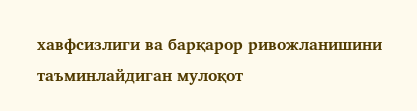хавфсизлиги ва барқарор ривожланишини таъминлайдиган мулоқот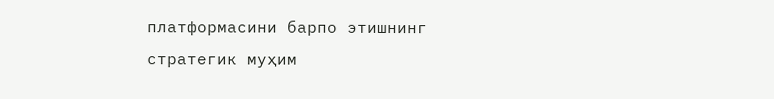платформасини барпо этишнинг стратегик муҳим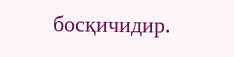босқичидир.